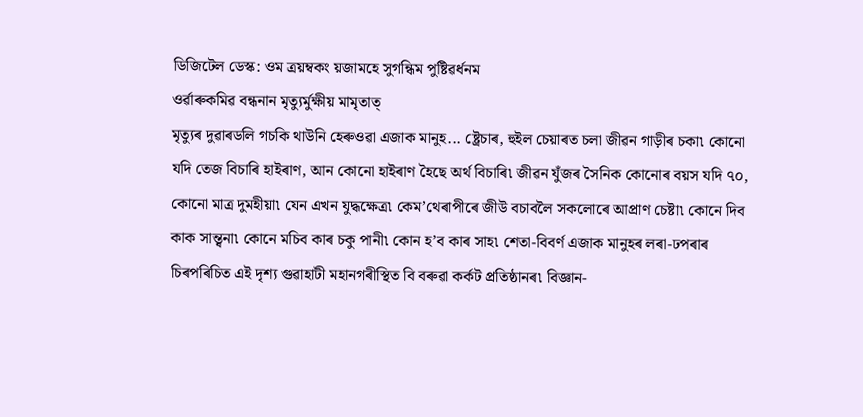ডিজিটেল ডেস্ক: ওম ত্ৰয়ম্বকং য়জামহে সুগন্ধিম পুষ্টিৱৰ্ধনম
ওৰ্ৱাৰুকমিৱ বন্ধনান মৃত্যুৰ্মুক্ষীয় মামৃতাত্
মৃত্যুৰ দুৱাৰডলি গচকি থাউনি হেৰুওৱা এজাক মানুহ... ষ্ট্ৰেচাৰ, হুইল চেয়াৰত চলা জীৱন গাড়ীৰ চকা৷ কোনো যদি তেজ বিচাৰি হাইৰাণ, আন কোনো হাইৰাণ হৈছে অৰ্থ বিচাৰি৷ জীৱন যুঁজৰ সৈনিক কোনোৰ বয়স যদি ৭০, কোনো মাত্ৰ দুমহীয়া৷ যেন এখন যুদ্ধক্ষেত্ৰ৷ কেম’থেৰাপীৰে জীউ বচাবলৈ সকলোৰে আপ্ৰাণ চেষ্টা৷ কোনে দিব কাক সান্ত্বনা৷ কোনে মচিব কাৰ চকু পানী৷ কোন হ’ব কাৰ সাহ৷ শেতা-বিবৰ্ণ এজাক মানুহৰ লৰা-ঢপৰাৰ চিৰপৰিচিত এই দৃশ্য গুৱাহাটী মহানগৰীস্থিত বি বৰুৱা কৰ্কট প্ৰতিষ্ঠানৰ৷ বিজ্ঞান-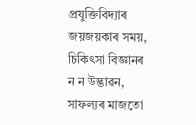প্ৰযুক্তিবিদ্যাৰ জয়জয়কাৰ সময়, চিকিৎসা বিজ্ঞানৰ ন ন উদ্ভাৱন, সাফল্যৰ মাজতো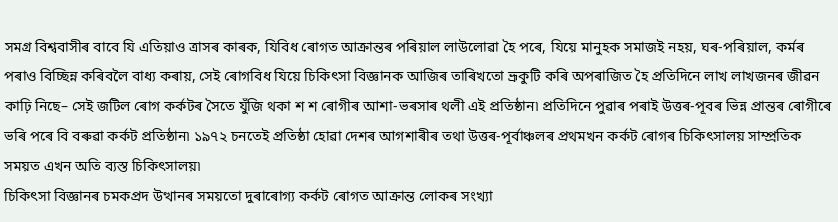সমগ্ৰ বিশ্ববাসীৰ বাবে যি এতিয়াও ত্ৰাসৰ কাৰক, যিবিধ ৰোগত আক্ৰান্তৰ পৰিয়াল লাউলোৱা হৈ পৰে, যিয়ে মানুহক সমাজই নহয়, ঘৰ-পৰিয়াল, কৰ্মৰ পৰাও বিচ্ছিন্ন কৰিবলৈ বাধ্য কৰায়, সেই ৰোগবিধ যিয়ে চিকিৎসা বিজ্ঞানক আজিৰ তাৰিখতো ভ্ৰূকুটি কৰি অপৰাজিত হৈ প্ৰতিদিনে লাখ লাখজনৰ জীৱন কাঢ়ি নিছে– সেই জটিল ৰোগ কৰ্কটৰ সৈতে যুঁজি থকা শ শ ৰোগীৰ আশা-ভৰসাৰ থলী এই প্ৰতিষ্ঠান৷ প্ৰতিদিনে পুৱাৰ পৰাই উত্তৰ-পূবৰ ভিন্ন প্ৰান্তৰ ৰোগীৰে ভৰি পৰে বি বৰুৱা কৰ্কট প্ৰতিষ্ঠান৷ ১৯৭২ চনতেই প্ৰতিষ্ঠা হোৱা দেশৰ আগশাৰীৰ তথা উত্তৰ-পূৰ্বাঞ্চলৰ প্ৰথমখন কৰ্কট ৰোগৰ চিকিৎসালয় সাম্প্ৰতিক সময়ত এখন অতি ব্যস্ত চিকিৎসালয়৷
চিকিৎসা বিজ্ঞানৰ চমকপ্ৰদ উত্থানৰ সময়তো দুৰাৰোগ্য কৰ্কট ৰোগত আক্ৰান্ত লোকৰ সংখ্যা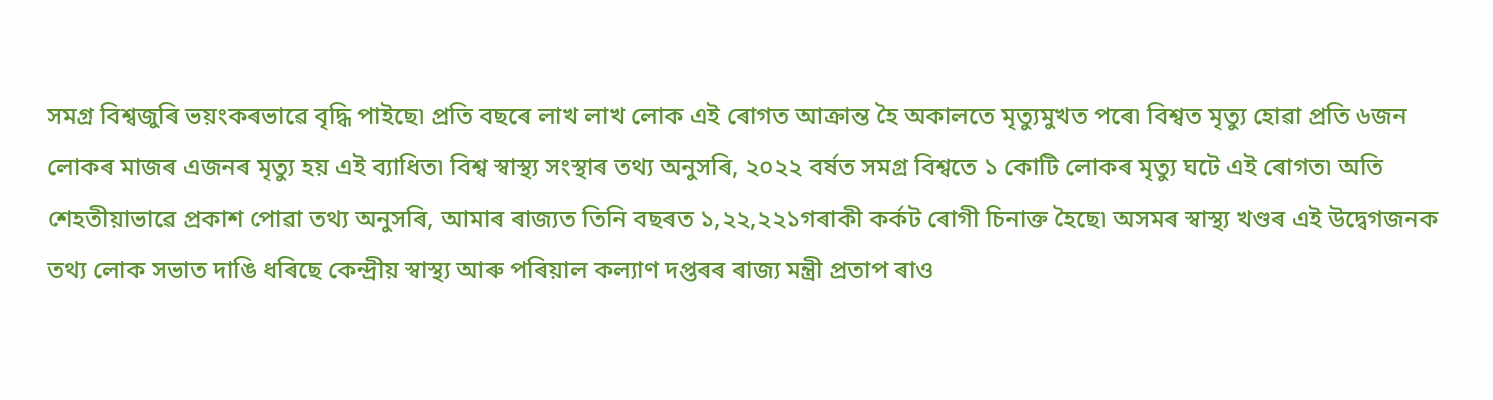সমগ্ৰ বিশ্বজুৰি ভয়ংকৰভাৱে বৃদ্ধি পাইছে৷ প্ৰতি বছৰে লাখ লাখ লোক এই ৰোগত আক্ৰান্ত হৈ অকালতে মৃত্যুমুখত পৰে৷ বিশ্বত মৃত্যু হোৱা প্ৰতি ৬জন লোকৰ মাজৰ এজনৰ মৃত্যু হয় এই ব্যাধিত৷ বিশ্ব স্বাস্থ্য সংস্থাৰ তথ্য অনুসৰি, ২০২২ বৰ্ষত সমগ্ৰ বিশ্বতে ১ কোটি লোকৰ মৃত্যু ঘটে এই ৰোগত৷ অতি শেহতীয়াভাৱে প্ৰকাশ পোৱা তথ্য অনুসৰি, আমাৰ ৰাজ্যত তিনি বছৰত ১,২২,২২১গৰাকী কৰ্কট ৰোগী চিনাক্ত হৈছে৷ অসমৰ স্বাস্থ্য খণ্ডৰ এই উদ্বেগজনক তথ্য লোক সভাত দাঙি ধৰিছে কেন্দ্ৰীয় স্বাস্থ্য আৰু পৰিয়াল কল্যাণ দপ্তৰৰ ৰাজ্য মন্ত্ৰী প্ৰতাপ ৰাও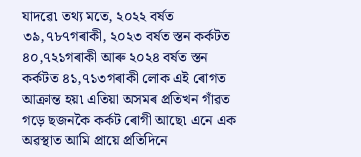যাদৱে৷ তথ্য মতে, ২০২২ বৰ্ষত ৩৯,৭৮৭গৰাকী, ২০২৩ বৰ্ষত স্তন কৰ্কটত ৪০,৭২১গৰাকী আৰু ২০২৪ বৰ্ষত স্তন কৰ্কটত ৪১,৭১৩গৰাকী লোক এই ৰোগত আক্ৰান্ত হয়৷ এতিয়া অসমৰ প্ৰতিখন গাঁৱত গড়ে ছজনকৈ কৰ্কট ৰোগী আছে৷ এনে এক অৱস্থাত আমি প্ৰায়ে প্ৰতিদিনে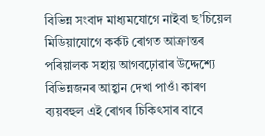বিভিন্ন সংবাদ মাধ্যমযোগে নাইবা ছ’চিয়েল মিডিয়াযোগে কৰ্কট ৰোগত আক্ৰান্তৰ পৰিয়ালক সহায় আগবঢ়োৱাৰ উদ্দেশ্যে বিভিন্নজনৰ আহ্বান দেখা পাওঁ৷ কাৰণ ব্যয়বহুল এই ৰোগৰ চিকিৎসাৰ বাবে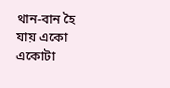থান-বান হৈ যায় একো একোটা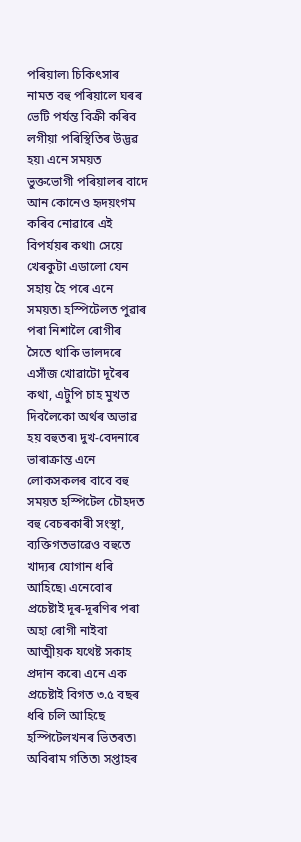পৰিয়াল৷ চিকিৎসাৰ নামত বহু পৰিয়ালে ঘৰৰ ভেটি পৰ্যন্ত বিক্ৰী কৰিব লগীয়া পৰিস্থিতিৰ উদ্ভৱ হয়৷ এনে সময়ত ভুক্তভোগী পৰিয়ালৰ বাদে আন কোনেও হৃদয়ংগম কৰিব নোৱাৰে এই বিপৰ্যয়ৰ কথা৷ সেয়ে খেৰকুটা এডালো যেন সহায় হৈ পৰে এনে সময়ত৷ হস্পিটেলত পুৱাৰ পৰা নিশালৈ ৰোগীৰ সৈতে থাকি ভালদৰে এসাঁজ খোৱাটো দূৰৈৰ কথা, এটুপি চাহ মুখত দিবলৈকো অৰ্থৰ অভাৱ হয় বহুতৰ৷ দুখ-বেদনাৰে ভাৰাক্ৰান্ত এনে লোকসকলৰ বাবে বহু সময়ত হস্পিটেল চৌহদত বহু বেচৰকাৰী সংস্থা, ব্যক্তিগতভাৱেও বহুতে খাদ্যৰ যোগান ধৰি আহিছে৷ এনেবোৰ প্ৰচেষ্টাই দূৰ-দূৰণিৰ পৰা অহা ৰোগী নাইবা আত্মীয়ক যথেষ্ট সকাহ প্ৰদান কৰে৷ এনে এক প্ৰচেষ্টাই বিগত ৩.৫ বছৰ ধৰি চলি আহিছে হস্পিটেলখনৰ ভিতৰত৷ অবিৰাম গতিত৷ সপ্তাহৰ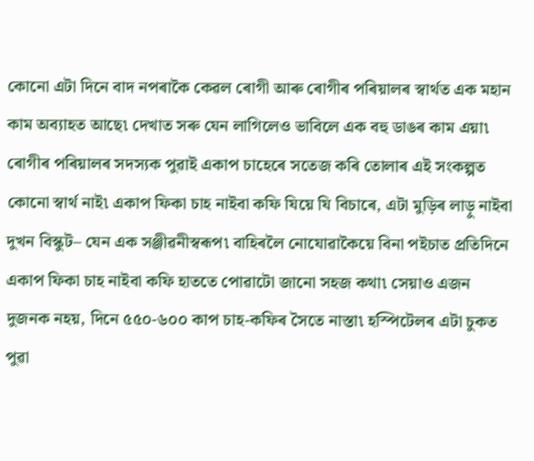কোনো এটা দিনে বাদ নপৰাকৈ কেৱল ৰোগী আৰু ৰোগীৰ পৰিয়ালৰ স্বাৰ্থত এক মহান কাম অব্যাহত আছে৷ দেখাত সৰু যেন লাগিলেও ভাবিলে এক বহু ডাঙৰ কাম এয়া৷ ৰোগীৰ পৰিয়ালৰ সদস্যক পুৱাই একাপ চাহেৰে সতেজ কৰি তোলাৰ এই সংকল্পত কোনো স্বাৰ্থ নাই৷ একাপ ফিকা চাহ নাইবা কফি যিয়ে যি বিচাৰে, এটা মুড়িৰ লাড়ু নাইবা দুখন বিস্কুট– যেন এক সঞ্জীৱনীস্বৰূপ৷ বাহিৰলৈ নোযোৱাকৈয়ে বিনা পইচাত প্ৰতিদিনে একাপ ফিকা চাহ নাইবা কফি হাততে পোৱাটো জানো সহজ কথা৷ সেয়াও এজন দুজনক নহয়, দিনে ৫৫০-৬০০ কাপ চাহ-কফিৰ সৈতে নাস্তা৷ হস্পিটেলৰ এটা চুকত পুৱা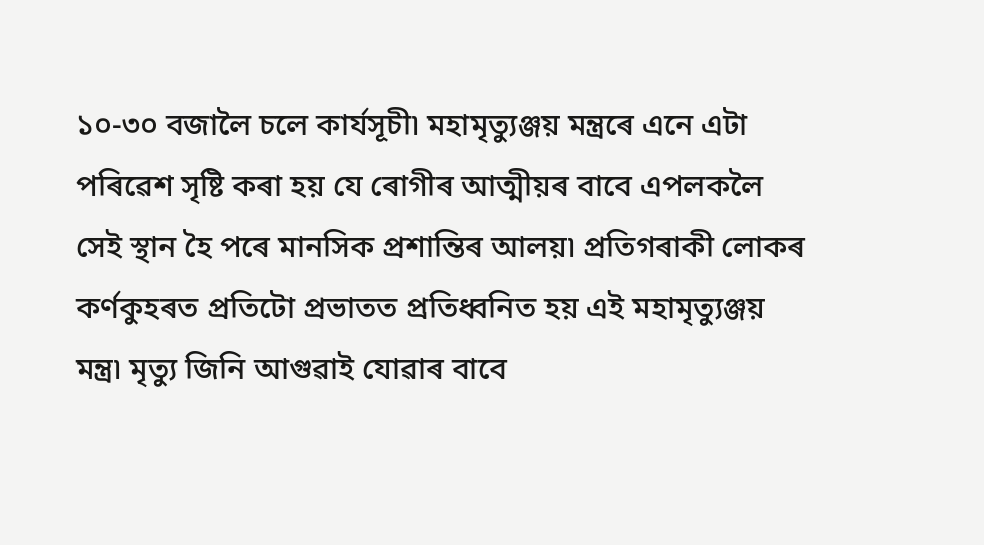১০-৩০ বজালৈ চলে কাৰ্যসূচী৷ মহামৃত্যুঞ্জয় মন্ত্ৰৰে এনে এটা পৰিৱেশ সৃষ্টি কৰা হয় যে ৰোগীৰ আত্মীয়ৰ বাবে এপলকলৈ সেই স্থান হৈ পৰে মানসিক প্ৰশান্তিৰ আলয়৷ প্ৰতিগৰাকী লোকৰ কৰ্ণকুহৰত প্ৰতিটো প্ৰভাতত প্ৰতিধ্বনিত হয় এই মহামৃত্যুঞ্জয় মন্ত্ৰ৷ মৃত্যু জিনি আগুৱাই যোৱাৰ বাবে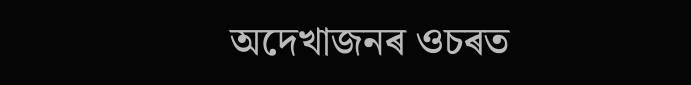অদেখাজনৰ ওচৰত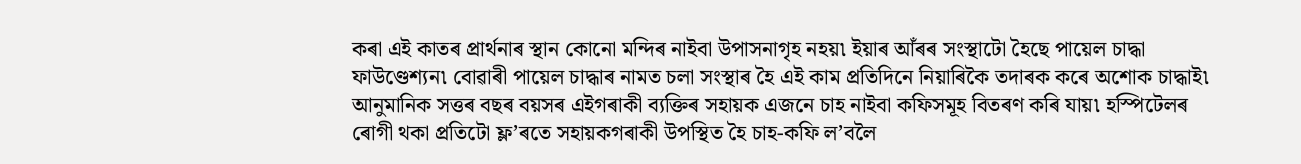কৰা এই কাতৰ প্ৰাৰ্থনাৰ স্থান কোনো মন্দিৰ নাইবা উপাসনাগৃহ নহয়৷ ইয়াৰ আঁৰৰ সংস্থাটো হৈছে পায়েল চাদ্ধা ফাউণ্ডেশ্যন৷ বোৱাৰী পায়েল চাদ্ধাৰ নামত চলা সংস্থাৰ হৈ এই কাম প্ৰতিদিনে নিয়াৰিকৈ তদাৰক কৰে অশোক চাদ্ধাই৷ আনুমানিক সত্তৰ বছৰ বয়সৰ এইগৰাকী ব্যক্তিৰ সহায়ক এজনে চাহ নাইবা কফিসমূহ বিতৰণ কৰি যায়৷ হস্পিটেলৰ ৰোগী থকা প্ৰতিটো ফ্ল’ৰতে সহায়কগৰাকী উপস্থিত হৈ চাহ-কফি ল’বলৈ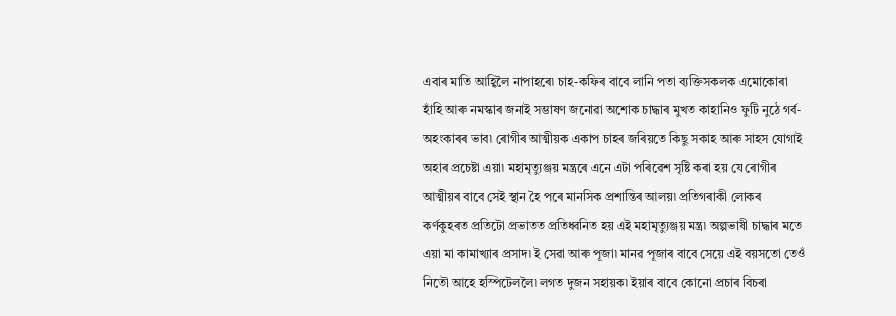এবাৰ মাতি আহ্বিলৈ নাপাহৰে৷ চাহ-কফিৰ বাবে লানি পতা ব্যক্তিসকলক এমোকোৰা হাঁহি আৰু নমস্কাৰ জনাই সম্ভাষণ জনোৱা অশোক চাদ্ধাৰ মুখত কাহানিও ফুটি নুঠে গৰ্ব-অহংকাৰৰ ভাব৷ ৰোগীৰ আত্মীয়ক একাপ চাহৰ জৰিয়তে কিছু সকাহ আৰু সাহস যোগাই অহাৰ প্ৰচেষ্টা এয়া৷ মহামৃত্যুঞ্জয় মন্ত্ৰৰে এনে এটা পৰিৱেশ সৃষ্টি কৰা হয় যে ৰোগীৰ আত্মীয়ৰ বাবে সেই স্থান হৈ পৰে মানসিক প্ৰশান্তিৰ আলয়৷ প্ৰতিগৰাকী লোকৰ কৰ্ণকুহৰত প্ৰতিটো প্ৰভাতত প্ৰতিধ্বনিত হয় এই মহামৃত্যুঞ্জয় মন্ত্ৰ৷ অল্পভাষী চাদ্ধাৰ মতে এয়া মা কামাখ্যাৰ প্ৰসাদ৷ ই সেৱা আৰু পূজা৷ মানৱ পূজাৰ বাবে সেয়ে এই বয়সতো তেওঁ নিতৌ আহে হস্পিটেললৈ৷ লগত দুজন সহায়ক৷ ইয়াৰ বাবে কোনো প্ৰচাৰ বিচৰা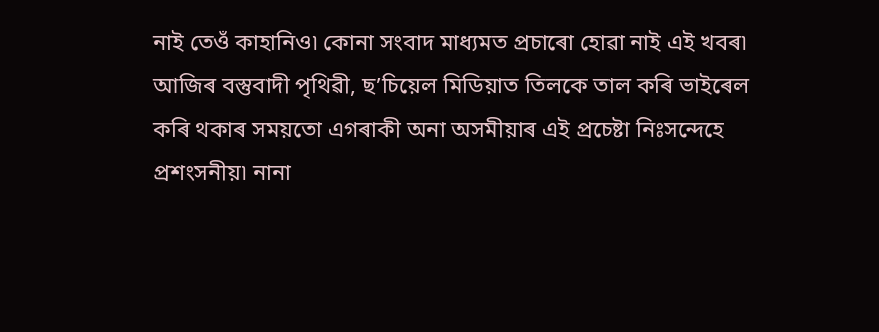নাই তেওঁ কাহানিও৷ কোনা সংবাদ মাধ্যমত প্ৰচাৰো হোৱা নাই এই খবৰ৷ আজিৰ বস্তুবাদী পৃথিৱী, ছ’চিয়েল মিডিয়াত তিলকে তাল কৰি ভাইৰেল কৰি থকাৰ সময়তো এগৰাকী অনা অসমীয়াৰ এই প্ৰচেষ্টা নিঃসন্দেহে প্ৰশংসনীয়৷ নানা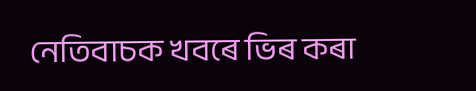নেতিবাচক খবৰে ভিৰ কৰা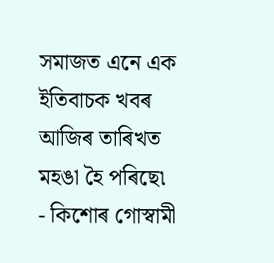সমাজত এনে এক ইতিবাচক খবৰ আজিৰ তাৰিখত মহঙা হৈ পৰিছে৷
- কিশোৰ গোস্বামী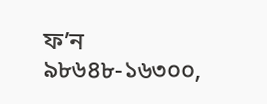ফ’ন ৯৮৬৪৮-১৬৩০০,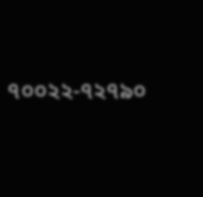৭০০২২-৭২৭৯০